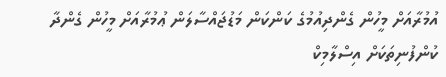އުމުރާއަށް މީހުން ގެންދިއުމުގެ ކަންކަން މަޑުޖައްސާލަން ޢުމުރާއަށް މީހުން ގެންދާ ކުންފުނިތަކަށް އިސްލާމިކް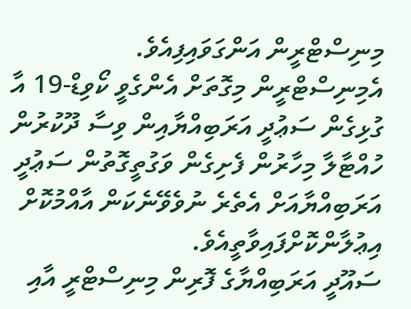މިނިސްޓްރީން އަންގަވައިފިއެވެ.
އެމިނިސްޓްރީން މިގޮތަށް އެންގެވީ ކޯވިޑް-19 އާ ގުޅިގެން ސަޢުދީ އަރަބިއްޔާއިން ވިސާ ދޫކުރުން ހުއްޓާލާ މިހާރުން ފެށިގެން ވަގުތީގޮތުން ސަޢުދީ އަރަބިއްޔާއަށް އެތެރެ ނުވެވޭނެކަން އާއްމުކޮށް އިޢުލާންކޮށްފައިވާތީއެވެ.
ސައޫދީ އަރަބިއްޔާގެ ފޮރިން މިނިސްޓްރީ އާއި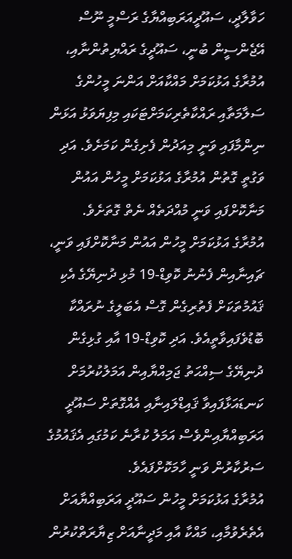ހަވާލާދީ، ސައޫދީއަރަބިއްޔާގެ ރަސްމީ ނޫސް އޭޖެންސީން ބުނީ، ސައޫދީގެ ރައްޔިތުންނާއި، އުމުރާގެ އަޅުކަމަށް މައްކާއަށް އަންނަ މީހުންގެ ސަލާމަތާއި ރައްކާތެރިކަމަށްޓަކައި މިފިޔަވަޅު އަޅަން ނިންމާފައި ވަނީ މިއަދުން ފެށިގެން ކަމަށެވެ. އަދި ވަގުތީ ގޮތުން އުމުރާގެ އަޅުކަމަށް މީހުން އައުން މަނާކޮށްފައި ވަނީ މުއްދަތެއް ނެތް ގޮތަށެވެ.
އުމުރާގެ އަޅުކަމަށް މީހުން އައުން މަނާކޮށްފައި ވަނީ، ޗައިނާއިން ފެނުނު ކޮވިޑް-19 މުޅި ދުނިޔޭގެ އެކި ޤައުމުތަކަށް ފެތުރިގެން ގޮސް އެބަލީގެ ނުރައްކާ ބޮޑުވެފައިވާތީއެވެ. އަދި ކޮވިޑް-19 އާއި ގުޅިގެން ދުނިޔޭގެ ސިއްޙަތު ޖަމިއްޔާއިން އަމަލުކުރުމަށް ކަނޑައަޅާފައިވާ ޤައިޑްލައިނާއި އެއްގޮތަށް ސައޫދީ އަރަބިއްޔާއިންވެސް އަމަލު ކުރާނެ ކަމުގައި އެޤައުމުގެ ސަރުކާރުން ވަނީ ހާމަކޮށްފައެވެ.
އުމުރާގެ އަޅުކަމަށް މީހުން ސައޫދީ އަރަބިއްޔާއަށް އެތެރެވުމާއި، މައްކާ އާއި މަދީނާއަށް ޒިޔާރަތްކުރުން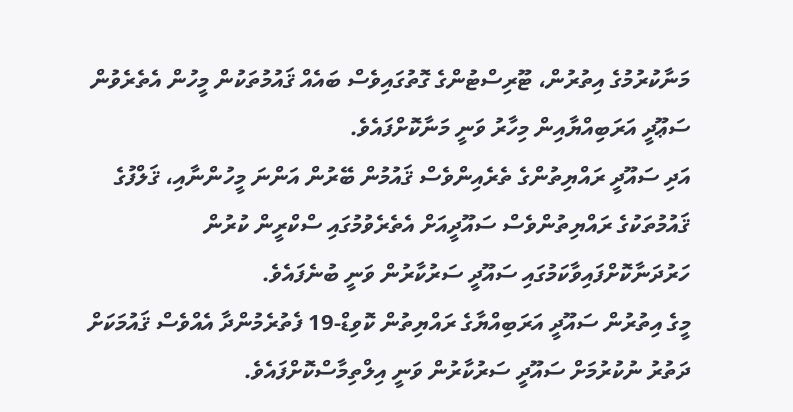މަނާކުރުމުގެ އިތުރުން، ޓޫރިސްޓުންގެ ގޮތުގައިވެސް ބައެއް ޤައުމުތަކުން މީހުން އެތެރެވުން ސަޢޫދީ އަރަބިއްޔާއިން މިހާރު ވަނީ މަނާކޮށްފައެވެ.
އަދި ސައޫދީ ރައްޔިތުންގެ ތެރެއިންވެސް ޤައުމުން ބޭރުން އަންނަ މީހުންނާއި، ޤަލްފުގެ ޤައުމުތަކުގެ ރައްޔިތުންވެސް ސައޫދީއަށް އެތެރެވުމުގައި ސްކްރީން ކުރުން ހަރުދަނާކޮށްފައިވާކަމުގައި ސައޫދީ ސަރުކާރުން ވަނީ ބުނެފައެވެ.
މީގެ އިތުރުން ސައޫދީ އަރަބިއްޔާގެ ރައްޔިތުން ކޮވިޑް-19 ފެތުރެމުންދާ އެއްވެސް ޤައުމަކަށް ދަތުރު ނުކުރުމަށް ސައޫދީ ސަރުކާރުން ވަނީ އިލްތިމާސްކޮށްފައެވެ.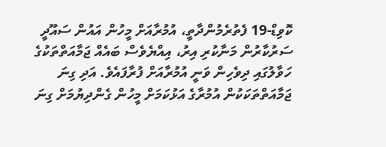ކޮވިޑް-19 ފެތުރެމުންދާތީ، އުމުރާއަށް މީހުން އައުން ސައޫދީ ސަރުކާރުން މަނާކުރި އިރު، އިއްޔެވެސް ބައެއް ޖަމާއަތްތަކުގެ ހަވާލުގައި ދިވެހިން ވަނީ އުމުރާއަށް ފުރާފައެވެ. އަދި ގިނަ ޖަމާއަތްތަކަކުން އުމުރާގެ އަޅުކަމަށް މީހުން ގެންދިޔުމަށް ގިނަ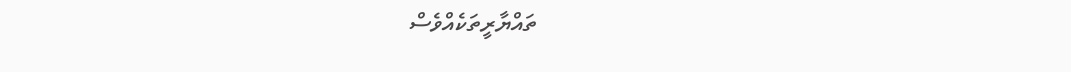ތައްޔާރީތަކެއްވެސް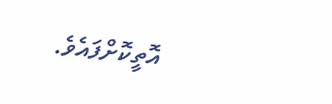އޮތީކޮށްފައެވެ.